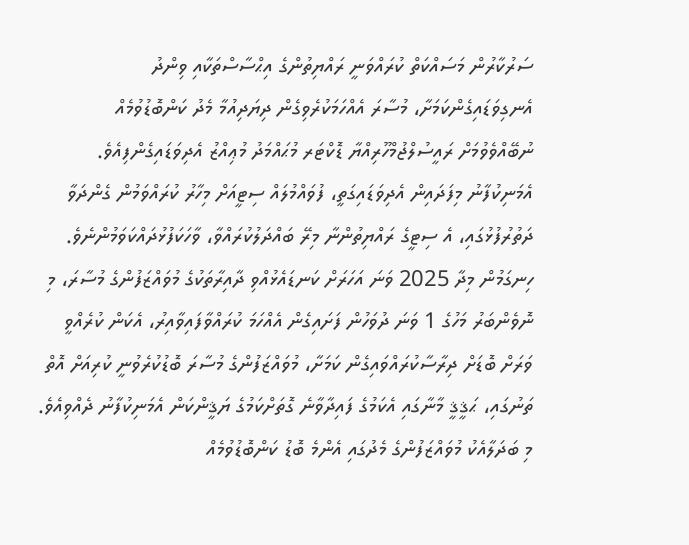ސަރުކާރުން މަސައްކަތް ކުރައްވަނީ ރައްޔިތުންގެ އިޙްސާސްތަކާއި ވިންދު އެނގިވަޑައިގެންކަމަށާ، މުސާރަ އެއްހަމަކުރެވިގެން ދިޔަދިއުމާ މެދު ކަންބޮޑުވުމެއް ނުބޭއްވެވުމަށް ރައީސުލްޖުމްހޫރިއްޔާ ޑޮކްޓަރ މުޙައްމަދު މުޢިއްޒު އެދިވަޑައިގެންފިއެވެ.
އެމަނިކުފާނު މިފަދައިން އެދިވަޑައިގަތީ، ފުވައްމުލައް ސިޓީއަށް މިހާރު ކުރައްވަމުން ގެންދަވާ ދަތުރުފުޅުގައި، އެ ސިޓީގެ ރައްޔިތުންނާ މިރޭ ބައްދަލުކުރައްވާ، ވާހަކަފުޅުދައްކަވަމުންނެވެ.
ހިނގަމުން މިދާ 2025 ވަނަ އަހަރަށް ކަނޑައެޅުއްވި ދާއިރާތަކުގެ މުވައްޒަފުންގެ މުސާރަ، މި ނޮވެންބަރު މަހުގެ 1 ވަނަ ދުވަހުން ފަށައިގެން އެއްހަމަ ކުރައްވާފައިވާއިރު، އެކަން ކުރެއްވީ ވަރަށް ބޮޑަށް ދިރާސާކުރައްވައިގެން ކަމަށާ، މުވައްޒަފުންގެ މުސާރަ ބޮޑުކުރެވުނީ ކުރިއަށް އޮތް ތަނުގައި، ޙަޤީޤީ މާނާގައި އެކަމުގެ ފައިދާވާނެ ގޮތަށްކަމުގެ ޔަޤީންކަން އެމަނިކުފާނު ދެއްވިއެވެ.
މި ބަދަލާއެކު މުވައްޒަފުންގެ މެދުގައި އެންމެ ބޮޑު ކަންބޮޑުވުމެއް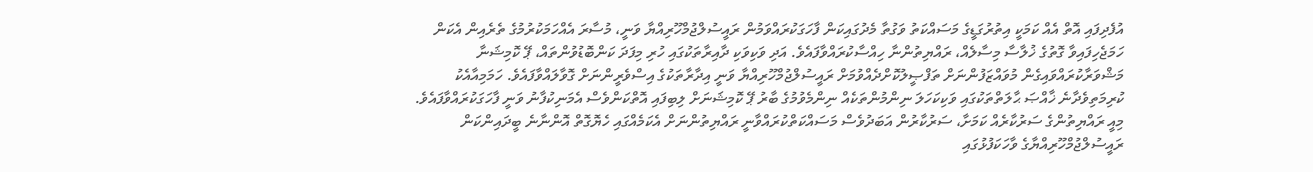އުފެދިފައި އޮތް އެއް ކަމަކީ އިތުރުގަޑީގެ މަސައްކަތު ވަގުތާ މެދުގައިކަން ފާހަގަކުރައްވަމުން ރައީސުލްޖުމްހޫރިއްޔާ ވަނީ، މުސާރަ އެއްހަމަކުރުމުގެ ތެރެއިން އެކަން ހަމަޖެހިފައިވާ ގޮތުގެ ޚުލާސާ މިސާލެއް، ރައްޔިތުންނާ ހިއްސާކުރައްވާފައެވެ. އަދި ވަކިވަކި ދާއިރާތަކުގައި ހުރި މިފަދަ ކަންބޮޑުވުންތައް، ޕޭ ކޮމިޝަނާ މަޝްވަރާކުރައްވައިގެން މުވައްޒަފުންނަށް ތަފްޞީލުކޮށްދެއްވުމަށް ރައީސުލްޖުމްހޫރިއްޔާ ވަނީ އިދާރާތަކުގެ އިސްވެރީންނަށް ގޮވާލައްވާފައެވެ. ހަމަމިއާއެކު ކުރިމަތިވެދާނެ ޚާއްޞަ ޙާލަތްތަކުގައި ވަކިކަހަލަ ނިންމުންތަކެއް ނިންމެވުމުގެ ބާރު ޕޭ ކޮމިޝަނަށް ލިބިފައި އޮތްކަންވެސް އެމަނިކުފާނު ވަނީ ފާހަގަކުރައްވާފައެވެ.
މިއީ ރައްޔިތުންގެ ސަރުކާރެއް ކަމަށާ، ސަރުކާރުން އަބަދުވެސް މަސައްކަތްކުރައްވާނީ ރައްޔިތުންނަށް އެކަމެއްގައި ހެޔޮގޮތް އޮންނާނެ ބީދައިންކަން ރައީސުލްޖުމްހޫރިއްޔާގެ ވާހަކަފުޅުގައި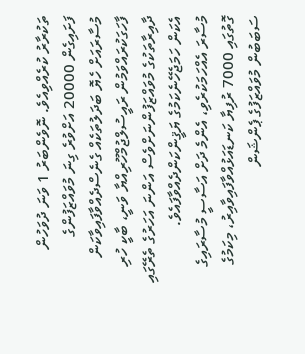ތަކުރާރު ކުރެއްވިއެވެ. ނޮވެންބަރު 1 ވަނަ ދުވަހުން ފަށައިގެން 20000 އަށްވުރެ ގިނަ މުވައްޒަފުންގެ މުސާރައަށް ހެޔޮ ބަދަލުތަކެއް ގެނެސްދެއްވާފައިވާކަން ފާހަގަކުރައްވަމުން ރައީސުލްޖުމްހޫރިއްޔާ ވަނީ، ބާކީ ހުރި ދާއިރާތަކުގެ މުވައްޒަފުންނަށްވެސް އަންނަ އަހަރުގެ ތެރޭގައި އެކަން ހަމަޖެހޭނެކަމުގެ ޔަޤީންކަންދެއްވާފައެވެ.
މުސާރަ އެއްހަމަކުރެވި، އެންމެ ދަށް އަސާސީ މުސާރައިގެ ގޮތުގައި 7000 ރުފިޔާ ކަނޑައަޅުއްވާފައިވާއިރު، މިކަމުގެ ސަބަބުން މުވައްޒަފުގެ ޕެންޝަން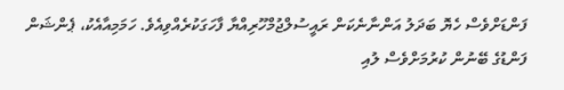ފަންޑަށްވެސް ހެޔޮ ބަދަލު އަންނާނެކަން ރައީސުލްޖުމްހޫރިއްޔާ ފާހަގަކުރެއްވިއެވެ. ހަމަމިއާއެކު، ޕެންޝަން ފަންޑުގެ ބޭނުން ކުރުމަށްވެސް ލުއި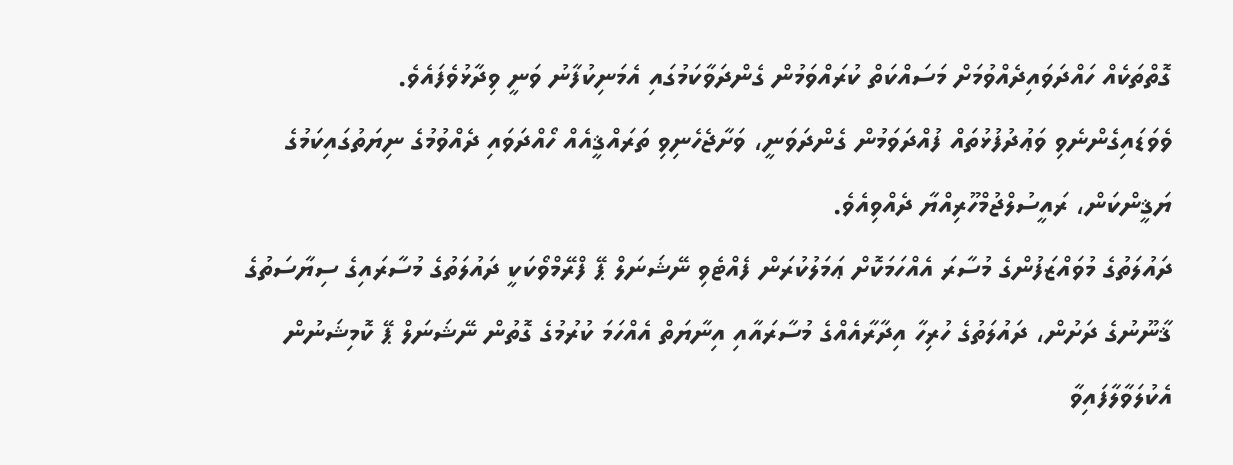ގޮތްތަކެއް ހައްދަވައިދެއްވުމަށް މަސައްކަތް ކުރައްވަމުން ގެންދަވާކަމުގައި އެމަނިކުފާނު ވަނީ ވިދާޅުވެފައެވެ.
ވެވަޑައިގެންނެވި ވަޢުދުފުޅުތައް ފުއްދަވަމުން ގެންދަވަނީ، ވަށާޖެހެނިވި ތަރައްޤީއެއް ހޯއްދަވައި ދެއްވުމުގެ ނިޔަތުގައިކަމުގެ ޔަޤީންކަން، ރައީސުލްޖުމްހޫރިއްޔާ ދެއްވިއެވެ.
ދައުލަތުގެ މުވައްޒަފުންގެ މުސާރަ އެއްހަމަކޮށް ޢަމަލުކުރަން ފެއްޓެވި ނޭޝަނަލް ޕޭ ފްރޭމްވޯކަކީ ދައުލަތުގެ މުސާރައިގެ ސިޔާސަތުގެ ޤާނޫނުގެ ދަށުން، ދައުލަތުގެ ހުރިހާ އިދާރާއެއްގެ މުސާރައާއި އިނާޔަތް އެއްހަމަ ކުރުމުގެ ގޮތުން ނޭޝަނަލް ޕޭ ކޮމިޝަނުން އެކުލަވާލާފައިވާ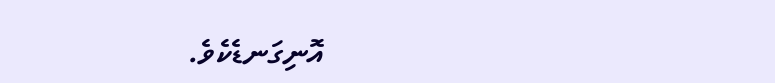އޮނިގަނޑެކެވެ.